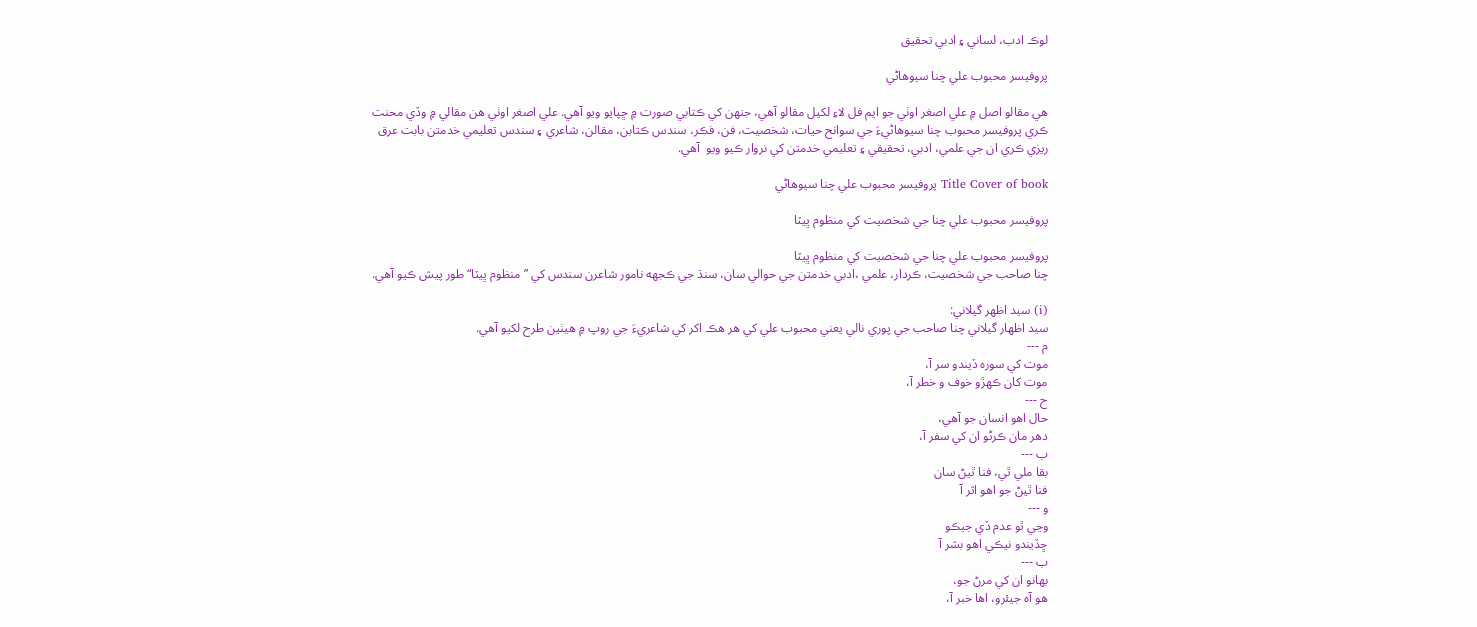لوڪ ادب، لساني ۽ ادبي تحقيق

پروفيسر محبوب علي چنا سيوهاڻي

ھي مقالو اصل ۾ علي اصغر اوٺي جو ايم فل لاءِ لکيل مقالو آھي، جنھن کي ڪتابي صورت ۾ ڇپايو ويو آھي. علي اصغر اوٺي هن مقالي ۾ وڏي محنت ڪري پروفيسر محبوب چنا سيوهاڻيءَ جي سوانح حيات، شخصيت، فن، فڪر، سندس ڪتابن، مقالن، شاعري ۽ سندس تعليمي خدمتن بابت عرق ريزي ڪري ان جي علمي، ادبي، تحقيقي ۽ تعليمي خدمتن کي نروار ڪيو ويو  آهي.

Title Cover of book پروفيسر محبوب علي چنا سيوهاڻي

پروفيسر محبوب علي چنا جي شخصيت کي منظوم ڀيٽا

پروفيسر محبوب علي چنا جي شخصيت کي منظوم ڀيٽا
چنا صاحب جي شخصيت، ڪردار، علمي ،ادبي خدمتن جي حوالي سان، سنڌ جي ڪجهه نامور شاعرن سندس کي ”منظوم ڀيٽا“ طور پيش ڪيو آهي.

(i) سيد اظهر گيلاني:
سيد اظهار گيلاني چنا صاحب جي پوري نالي يعني محبوب علي کي هر هڪ اکر کي شاعريءَ جي روپ ۾ هيٺين طرح لکيو آهي.
م ---
موت کي سوره ڏيندو سر آ،
موت کان ڪهڙو خوف و خطر آ،
ح ---
حال اهو انسان جو آهي،
دهر مان ڪرڻو ان کي سفر آ،
ب ---
بقا ملي ٿي، فنا ٿيڻ سان
فنا ٿيڻ جو اهو اثر آ
و ---
وڃي ٿو عدم ڏي جيڪو
ڇڏيندو نيڪي اهو بشر آ
ب ---
بهانو ان کي مرڻ جو،
هو آه جيئرو، اها خبر آ،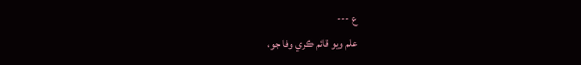ع ---
علم ويو قائم ڪري وفا جو،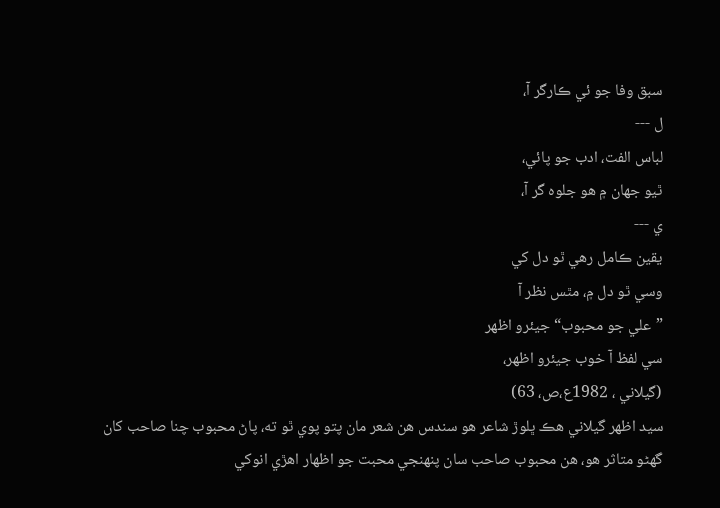سبق وفا جو ئي ڪارگر آ،
ل ---
لباس الفت، ادب جو پائي،
ٿيو جهان ۾ هو جلوه گر آ،
ي ---
يقين ڪامل رهي ٿو دل کي
وسي ٿو دل ۾، مٿس نظر آ
”علي جو محبوب“ جيئرو اظهر
سي لفظ آ خوب جيئرو اظهر،
(گيلاني ، 1982ع،ص، 63)
سيد اظهر گيلاني هڪ ڀلوڙ شاعر هو سندس هن شعر مان پتو پوي ٿو ته، پاڻ محبوب چنا صاحب کان گهڻو متاثر هو، هن محبوب صاحب سان پنهنجي محبت جو اظهار اهڙي انوکي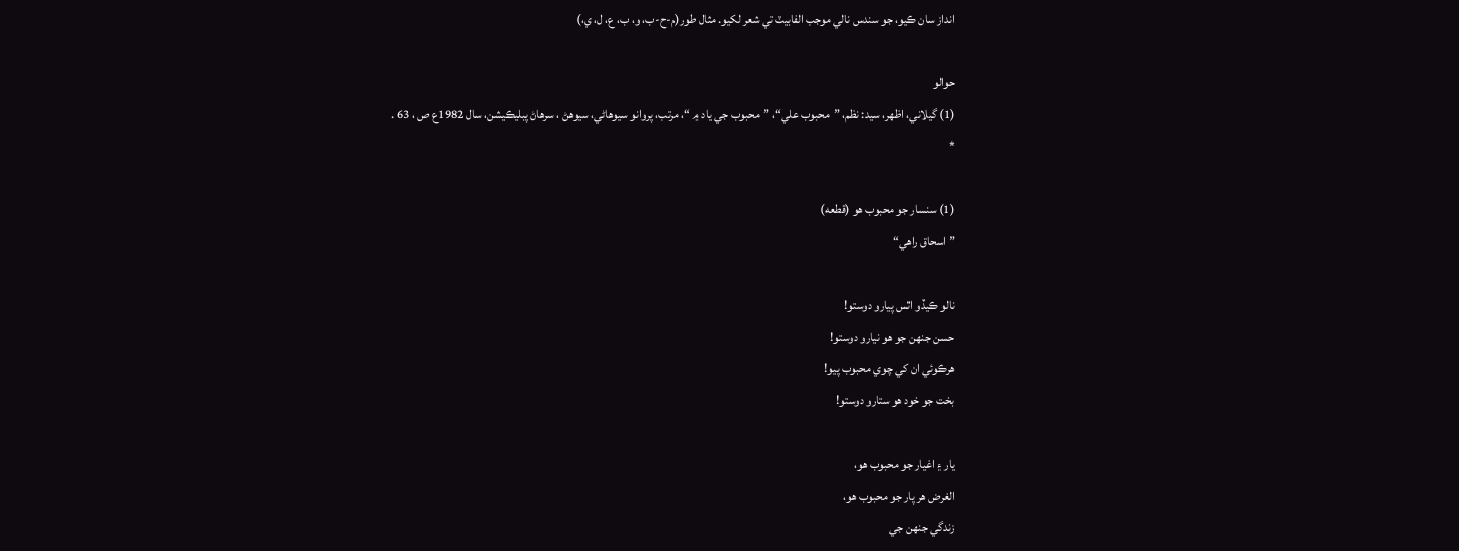انداز سان ڪيو، جو سندس نالي موجب الفابيٽ تي شعر لکيو. مثال طور(م-ح-ب، و، ب، ع، ل، ي،)

حوالو
(1) گيلاني، اظهر، سيد: نظم، ”محبوب علي“، ”محبوب جي ياد ۾ “، مرتب، پروانو سيوهاڻي، سيوهڻ ، سرهاڻ پبليڪيشن، سال 1982ع ص ، 63 .
*

(1) سنسار جو محبوب هو (قطعه)
”اسحاق راهي“

نالو ڪيڏو اٿس پيارو دوستو!
حسن جنهن جو هو نيارو دوستو!
هرڪوئي ان کي چوي محبوب پيو!
بخت جو خود هو ستارو دوستو!

يار ۽ اغيار جو محبوب هو،
الغرض هر پار جو محبوب هو،
زندگي جنهن جي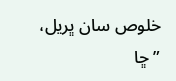خلوص سان ڀريل،
”ڇا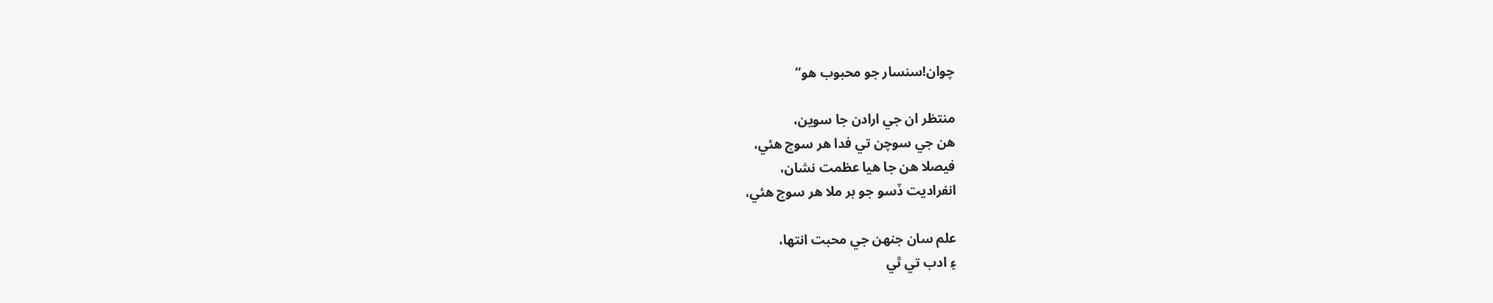چوان!سنسار جو محبوب هو“

منتظر ان جي ارادن جا سوين،
هن جي سوچن تي فدا هر سوچ هئي،
فيصلا هن جا هيا عظمت نشان،
انفراديت ڏسو جو بر ملا هر سوچ هئي،

علم سان جنهن جي محبت انتها،
۽ ادب تي ٿي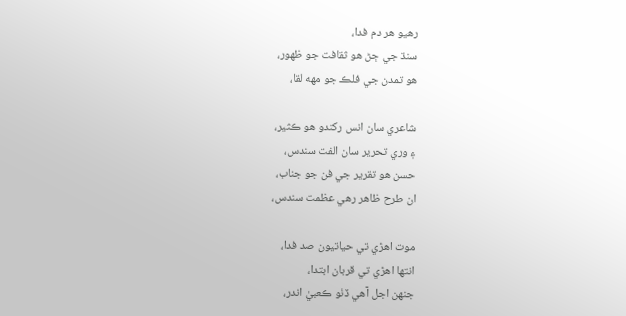رهيو هر دم فدا،
سنڌ جي ڄڻ هو ثقافت جو ظهور،
هو تمدن جي فلڪ جو مهه لقا،

شاعري سان انس رکندو هو ڪثير،
۽ وري تحرير سان الفت سندس،
حسن هو تقرير جي فن جو جناب،
ان طرح ظاهر رهي عظمت سندس،

موت اهڙي تي حياتيون صد فدا،
انتها اهڙي تي قربان ابتدا،
جنهن اجل آهي ڏٺو ڪعبيٰ اندر،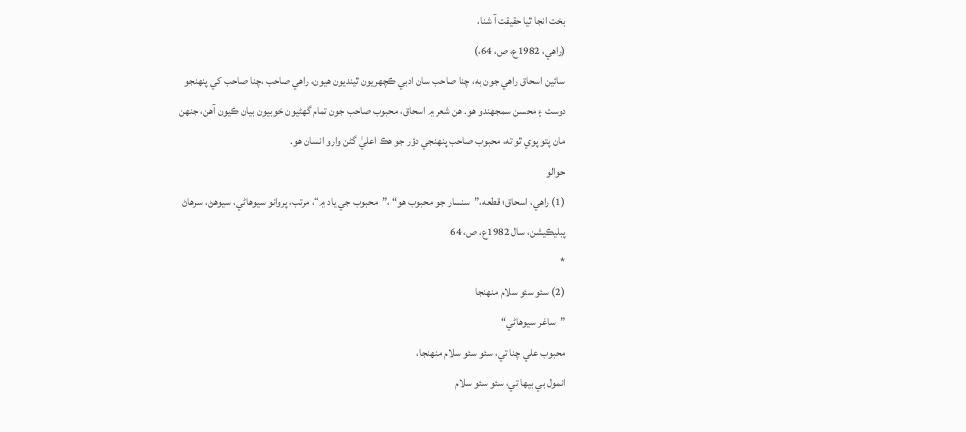بخت انجا ٿيا حقيقت آ شنا،
(راهي، 1982ع، ص، 64،)
سائين اسحاق راهي جون به، چنا صاحب سان ادبي ڪچهريون ٿينديون هيون، راهي صاحب ،چنا صاحب کي پنهنجو دوست ۽ محسن سمجهندو هو. هن شعر ۾ اسحاق، محبوب صاحب جون تمام گهڻيون خوبيون بيان ڪيون آهن، جنهن مان پتو پوي ٿو ته، محبوب صاحب پنهنجي دؤر جو هڪ اعليٰ گڻن وارو انسان هو.
حوالو
(1) راهي، اسحاق؛ قطعه،”سنسار جو محبوب هو“ ،”محبوب جي ياد ۾“، مرتب، پروانو سيوهاڻي، سيوهڻ، سرهاڻ پبليڪيشن، سال 1982ع، ص، 64
*
(2) سئو سئو سلام منهنجا
”ساغر سيوهاڻي“
محبوب علي چنا تي، سئو سئو سلام منهنجا،
انمول بي بيها تي، سئو سئو سلام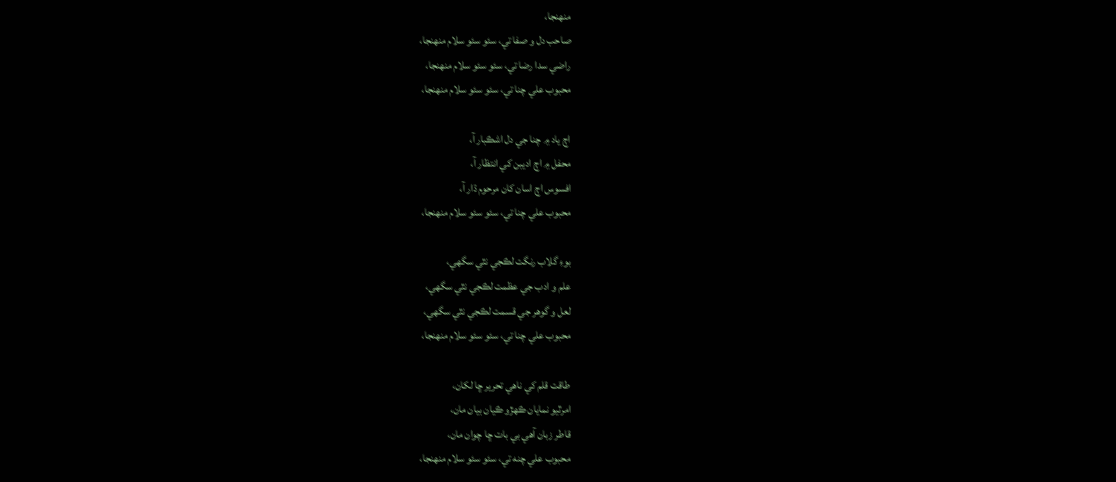منهنجا،
صاحب دل و صفا تي، سئو سئو سلام منهنجا،
راضي سدا رضا تي، سئو سئو سلام منهنجا،
محبوب علي چنا تي، سئو سئو سلام منهنجا،

اڄ ياد ۾ چنا جي دل اشڪبار آ،
محفل ۾ اڄ اديبن کي انتظار آ،
افسوس اڄ اسان کان مرحوم ڌار آ،
محبوب علي چنا تي، سئو سئو سلام منهنجا،

بوءِ گلاب رنگت لڪجي نٿي سگهي،
علم و ادب جي عظمت لڪجي نٿي سگهي،
لعل و گوهر جي قسمت لڪجي نٿي سگهي،
محبوب علي چنا تي، سئو سئو سلام منهنجا،

طاقت قلم کي ناهي تحرير ڇا لکان،
امرٿيو نمايان ڪهڙو ڪيان بيان مان،
قاطر زبان آهي بي بات ڇا چوان مان،
محبوب علي چنه تي، سئو سئو سلام منهنجا،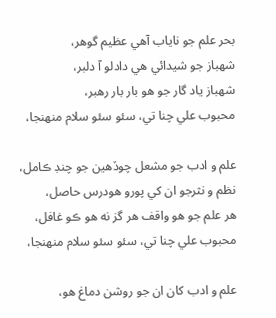بحر علم جو ناياب آهي عظيم گوهر،
شهباز جو شيدائي هي دادلو آ دلبر،
شهباز ياد گار جو هو بار بار رهبر،
محبوب علي چنا تي، سئو سئو سلام منهنجا،

علم و ادب جو مشعل چوڏهين جو چنڊ ڪامل،
نظم و نثرجو ان کي پورو هودرس حاصل،
هر علم جو هو واقف هر گز نه هو ڪو غافل،
محبوب علي چنا تي، سئو سئو سلام منهنجا،

علم و ادب کان ان جو روشن دماغ هو،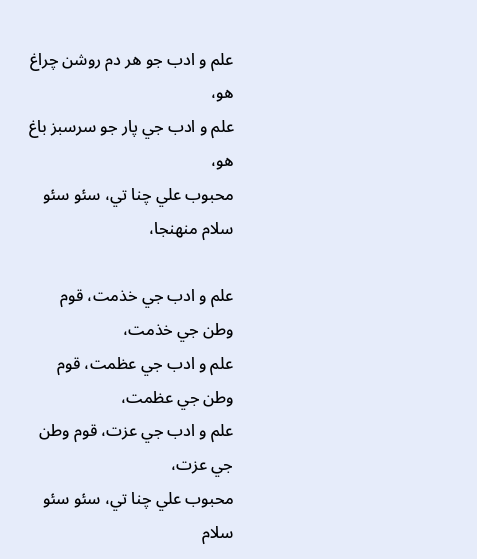علم و ادب جو هر دم روشن چراغ هو،
علم و ادب جي پار جو سرسبز باغ هو،
محبوب علي چنا تي، سئو سئو سلام منهنجا،

علم و ادب جي خذمت، قوم وطن جي خذمت،
علم و ادب جي عظمت، قوم وطن جي عظمت،
علم و ادب جي عزت، قوم وطن جي عزت،
محبوب علي چنا تي، سئو سئو سلام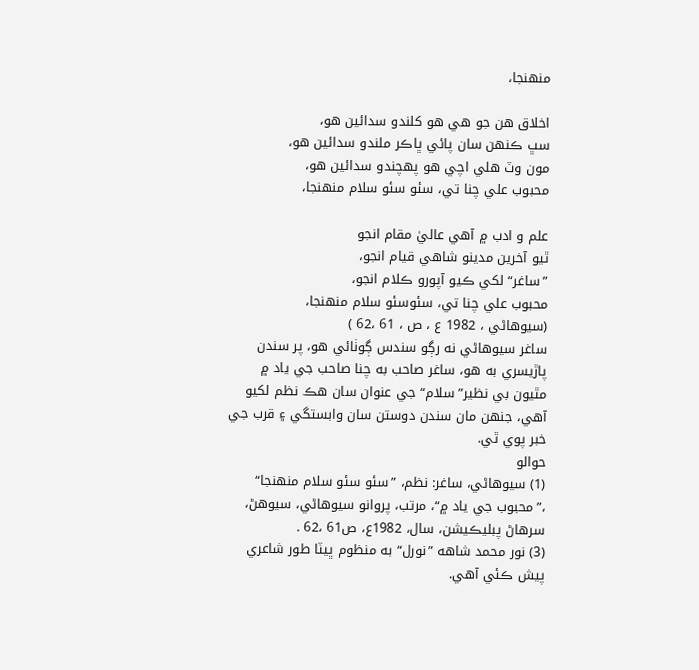منهنجا،

اخلاق هن جو هي هو کلندو سدائين هو،
سڀ ڪنهن سان پائي ڀاڪر ملندو سدائين هو،
مون وٽ هلي اچي هو پهچندو سدائين هو،
محبوب علي چنا تي، سئو سئو سلام منهنجا،

علم و ادب ۾ آهي عاليٰ مقام انجو
ٿيو آخرين مدينو شاهي قيام انجو،
”ساغر“ لکي ڪيو آپورو ڪلام انجو،
محبوب علي چنا تي، سئوسئو سلام منهنجا،
(سيوهاڻي ، 1982 ع ، ص ، 61 ،62 )
ساغر سيوهاڻي نه رڳو سندس ڳوٺائي هو، پر سندن پاڙيسري به هو، ساغر صاحب به چنا صاحب جي ياد ۾ مٿيون بي نظير”سلام“ جي عنوان سان هڪ نظم لکيو آهي، جنهن مان سندن دوستن سان وابستگي ۽ قرب جي خبر پوي ٿي.
حوالو
(1) سيوهاڻي، ساغر: نظم، ”سئو سئو سلام منهنجا“ ،”محبوب جي ياد ۾“، مرتب، پروانو سيوهاڻي، سيوهڻ، سرهاڻ پبليڪيشن، سال، 1982ع، ص61 ،62 .
(3) نور محمد شاهه ”نورل“ به منظوم ڀيٽا طور شاعري پيش ڪئي آهي.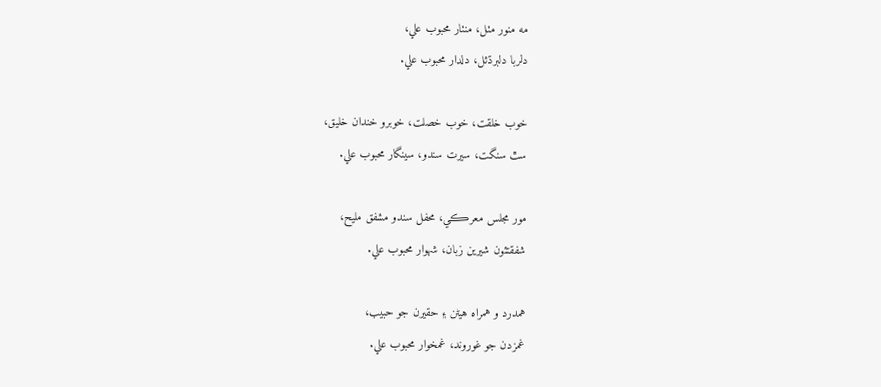مه منور مٺل، منٺار محبوب علي،
دلربا دلبرڌئل، دلدار محبوب علي.

خوب خلقت، خوب خصلت، خوبرو خندان خليق،
سٿ سنگت، سيرت سندو، سينگار محبوب علي.

مور مجلس معرڪي، محفل سندو مشفق مليح،
شفقتئون شيرين زبان، شهوار محبوب علي.

همدرد و همراه هيڻن ۽ حقيرن جو حبيب،
غمزدن جو غوروند، غمخوار محبوب علي.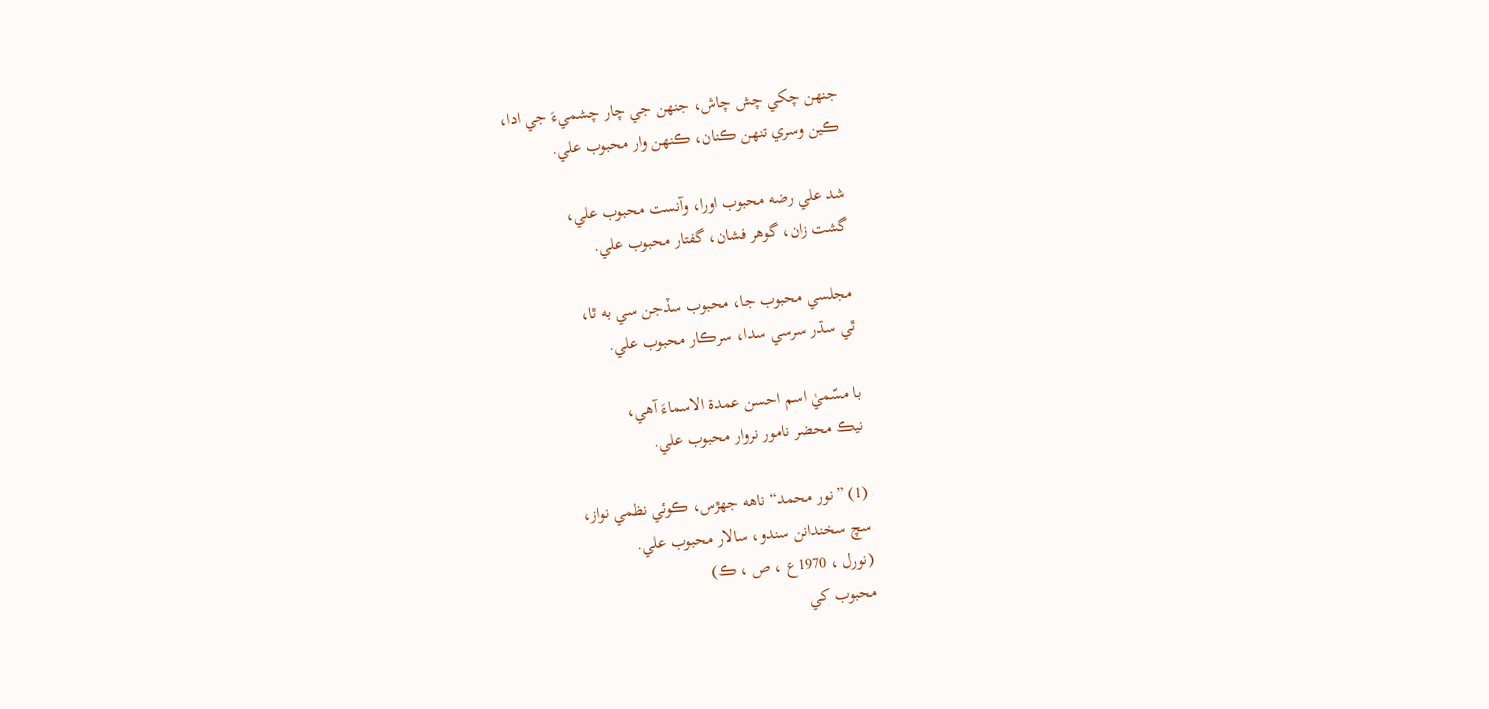جنهن چکي چش چاش، جنهن جي چار چشميءَ جي ادا،
ڪين وسري تنهن ڪنان، ڪنهن وار محبوب علي.

شد علي رضه محبوب اورا، وآنست محبوب علي،
گشت زان، گوهر فشان، گفتار محبوب علي.

مجلسي محبوب جا، محبوب سڏجن سي به ٿا،
ٿي سڌر سرسي سدا، سرڪار محبوب علي.

با مسّميٰ اسم احسن عمدة الاسماءَ آهي،
نيڪ محضر نامور نروار محبوب علي.

(1) ”نور محمد“ ناهه جهڙس، ڪوئي نظمي نواز،
سچ سخندانن سندو، سالار محبوب علي.
(نورل ، 1970ع ، ص ، ڪ)
محبوب کي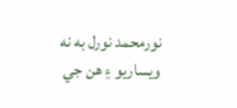نورمحمد نورل به نه ويساريو ۽ هن جي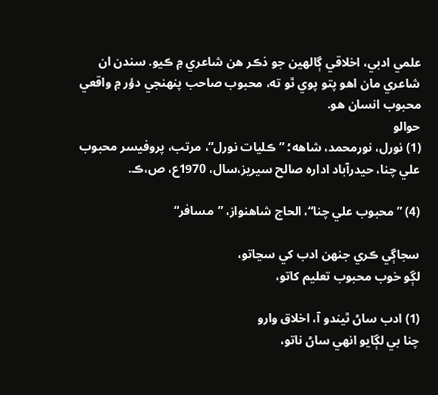علمي ادبي، اخلاقي ڳالهين جو ذڪر هن شاعري ۾ ڪيو. سندن ان شاعري مان اهو پتو پوي ٿو ته، محبوب صاحب پنهنجي دؤر ۾ واقعي محبوب انسان هو.
حوالو
(1) نورل، نورمحمد، شاهه؛ ”ڪليات نورل“، مرتب، پروفيسر محبوب علي چنا، حيدرآباد اداره صالح سيريز،سال، 1970ع، ص،ڪ.

(4) ”محبوب علي چنا“، الحاج شاهنواز، ”مسافر“

سجاڳي ڪري جنهن ادب کي سڃاتو،
لڳو خوب محبوب تعليم کاتو،

(1) ادب ساڻ ٿيندو آ، اخلاق وارو
چنا بي لڳايو انهي ساڻ ناتو،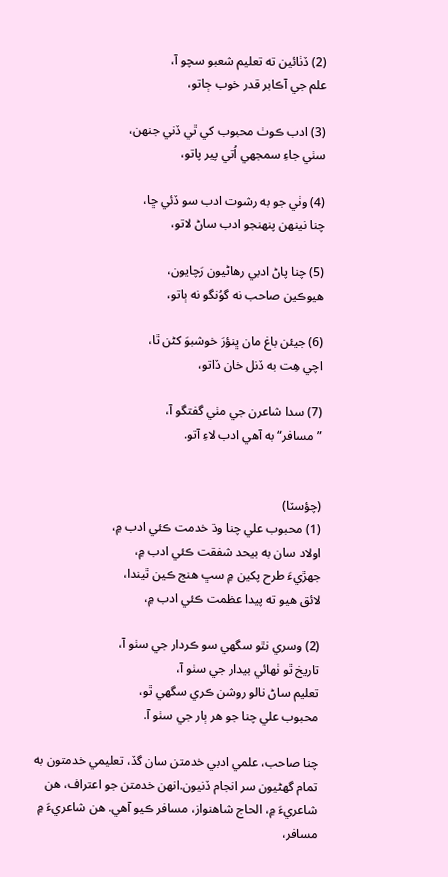(2) ڏٺائين ته تعليم شعبو سچو آ،
علم جي آڪابر قدر خوب ڄاتو،

(3) ادب ڪوٺ محبوب کي ٿي ڏني جنهن،
سٺي جاءِ سمجهي اُتي پير پاتو،

(4) وٺي جو به رشوت ادب سو ڏئي ڇا،
چنا نينهن پنهنجو ادب ساڻ لاتو،

(5) چنا پاڻ ادبي رهاڻيون رَچايون،
هيوڪين صاحب نه گوُنگو نه ٻاتو،

(6) جيئن باغ مان ڀنؤرَ خوشبوَ کڻن ٿا،
اچي هِت به ڏنل خان ڏاتو،

(7) سدا شاعرن جي مٺي گفتگو آ،
”مسافر“ به آهي ادب لاءِ آتو.


(چؤسٽا)
(1) محبوب علي چنا وڌ خدمت ڪئي ادب ۾،
اولاد سان به بيحد شفقت ڪئي ادب ۾،
جهڙيءَ طرح پکين ۾ سڀ هنج ڪين ٿيندا،
لائق هيو ته پيدا عظمت ڪئي ادب ۾،

(2) وسري نٿو سگهي سو ڪردار جي سٺو آ،
تاريخ ٿو ٺهائي بيدار جي سٺو آ،
تعليم ساڻ نالو روشن ڪري سگهي ٿو،
محبوب علي چنا جو هر ٻار جي سٺو آ.

چنا صاحب، علمي ادبي خدمتن سان گڏ، تعليمي خدمتون به تمام گهڻيون سر انجام ڏنيون.انهن خدمتن جو اعتراف، هن شاعريءَ ۾، الحاج شاهنواز، مسافر ڪيو آهي. هن شاعريءَ ۾ مسافر،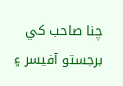چنا صاحب کي برجستو آفيسر ۽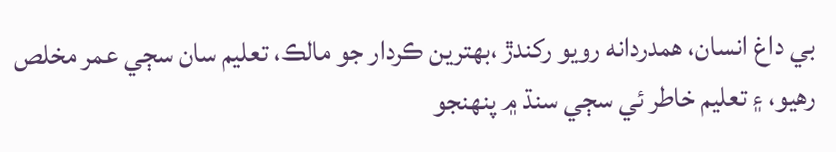بي داغ انسان، همدردانه رويو رکندڙ ،بهترين ڪردار جو مالڪ، تعليم سان سڄي عمر مخلص رهيو، ۽ تعليم خاطر ئي سڄي سنڌ ۾ پنهنجو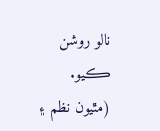نالو روشن ڪيو.
(مٿيون نظم ۽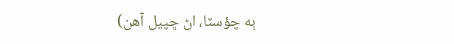ٻه چؤسٽا، اڻ ڇپيل آهن)